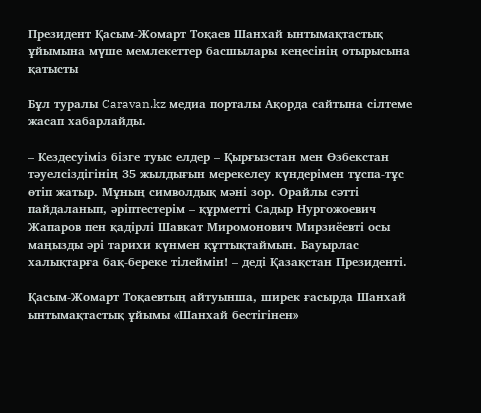Президент Қасым-Жомарт Тоқаев Шанхай ынтымақтастық ұйымына мүше мемлекеттер басшылары кеңесінің отырысына қатысты

Бұл туралы Caravan.kz медиа порталы Ақорда сайтына сілтеме жасап хабарлайды.

– Кездесуіміз бізге туыс елдер – Қырғызстан мен Өзбекстан тәуелсіздігінің 35 жылдығын мерекелеу күндерімен тұспа-тұс өтіп жатыр. Мұның символдық мәні зор. Орайлы сәтті пайдаланып, әріптестерім – құрметті Садыр Нургожоевич Жапаров пен қадірлі Шавкат Миромонович Мирзиёевті осы маңызды әрі тарихи күнмен құттықтаймын. Бауырлас халықтарға бақ-береке тілеймін! – деді Қазақстан Президенті.

Қасым-Жомарт Тоқаевтың айтуынша, ширек ғасырда Шанхай ынтымақтастық ұйымы «Шанхай бестігінен»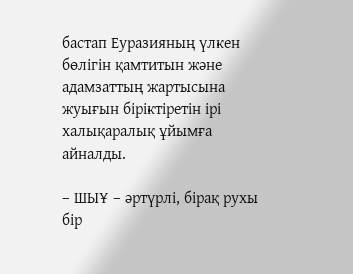бастап Еуразияның үлкен бөлігін қамтитын және адамзаттың жартысына жуығын біріктіретін ірі халықаралық ұйымға айналды.

– ШЫҰ – әртүрлі, бірақ рухы бір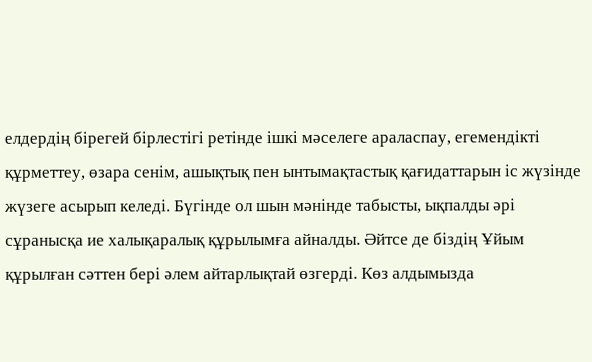елдердің бірегей бірлестігі ретінде ішкі мәселеге араласпау, егемендікті құрметтеу, өзара сенім, ашықтық пен ынтымақтастық қағидаттарын іс жүзінде жүзеге асырып келеді. Бүгінде ол шын мәнінде табысты, ықпалды әрі сұранысқа ие халықаралық құрылымға айналды. Әйтсе де біздің Ұйым құрылған сәттен бері әлем айтарлықтай өзгерді. Көз алдымызда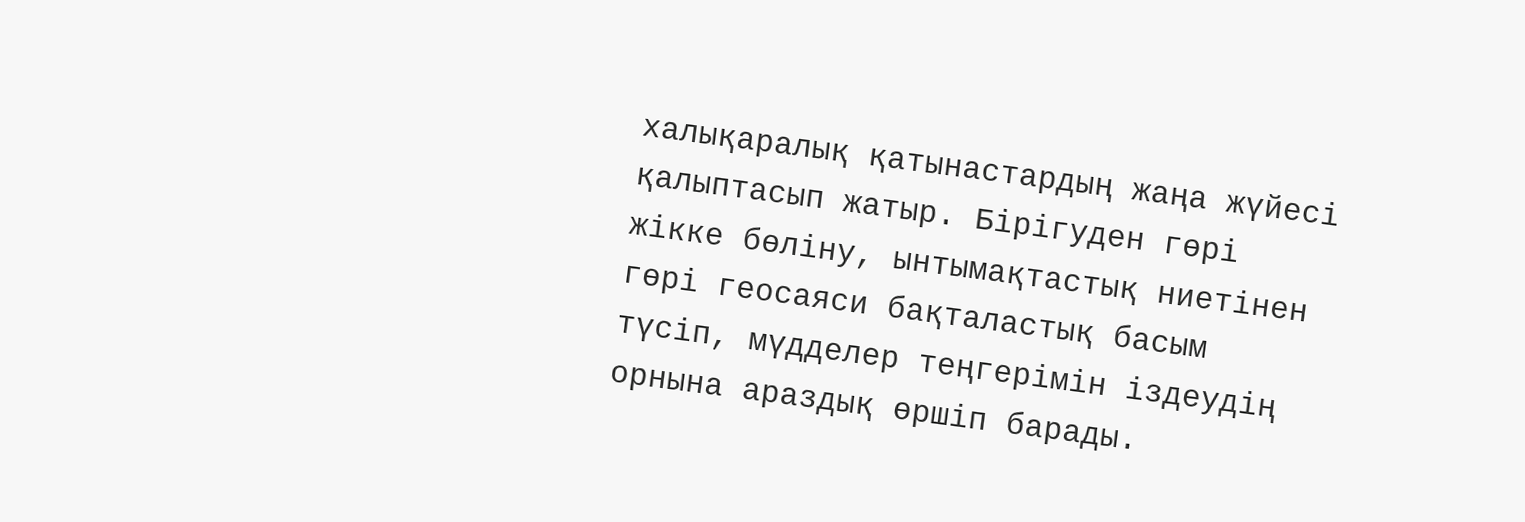халықаралық қатынастардың жаңа жүйесі қалыптасып жатыр. Бірігуден гөрі жікке бөліну, ынтымақтастық ниетінен гөрі геосаяси бақталастық басым түсіп, мүдделер теңгерімін іздеудің орнына араздық өршіп барады.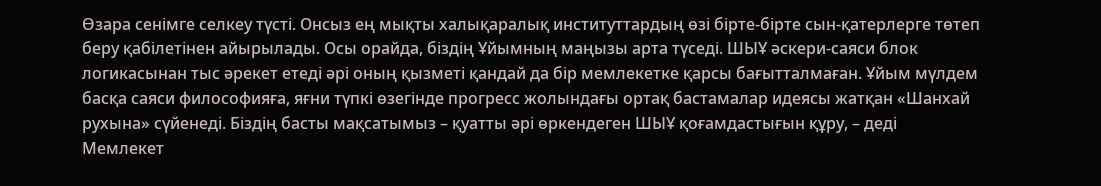Өзара сенімге селкеу түсті. Онсыз ең мықты халықаралық институттардың өзі бірте-бірте сын-қатерлерге төтеп беру қабілетінен айырылады. Осы орайда, біздің Ұйымның маңызы арта түседі. ШЫҰ әскери-саяси блок логикасынан тыс әрекет етеді әрі оның қызметі қандай да бір мемлекетке қарсы бағытталмаған. Ұйым мүлдем басқа саяси философияға, яғни түпкі өзегінде прогресс жолындағы ортақ бастамалар идеясы жатқан «Шанхай рухына» сүйенеді. Біздің басты мақсатымыз – қуатты әрі өркендеген ШЫҰ қоғамдастығын құру, – деді Мемлекет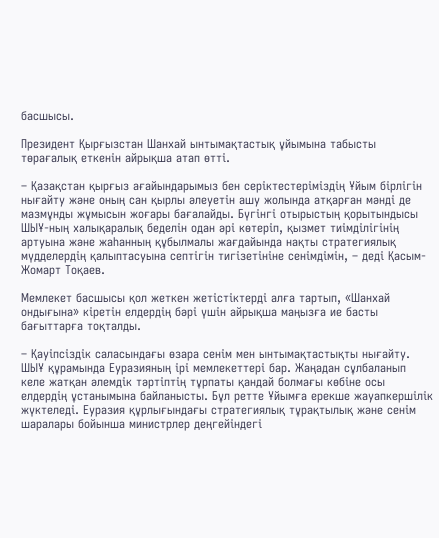басшысы.

Президент Қырғызстан Шанхай ынтымақтастық ұйымына табысты төрағалық еткенін айрықша атап өтті.

– Қазақстан қырғыз ағайындарымыз бен серіктестеріміздің Ұйым бірлігін нығайту және оның сан қырлы әлеуетін ашу жолында атқарған мәнді де мазмұнды жұмысын жоғары бағалайды. Бүгінгі отырыстың қорытындысы ШЫҰ-ның халықаралық беделін одан әрі көтеріп, қызмет тиімділігінің артуына және жаһанның құбылмалы жағдайында нақты стратегиялық мүдделердің қалыптасуына септігін тигізетініне сенімдімін, – деді Қасым-Жомарт Тоқаев.

Мемлекет басшысы қол жеткен жетістіктерді алға тартып, «Шанхай ондығына» кіретін елдердің бәрі үшін айрықша маңызға ие басты бағыттарға тоқталды.

– Қауіпсіздік саласындағы өзара сенім мен ынтымақтастықты нығайту. ШЫҰ құрамында Еуразияның ірі мемлекеттері бар. Жаңадан сұлбаланып келе жатқан әлемдік тәртіптің тұрпаты қандай болмағы көбіне осы елдердің ұстанымына байланысты. Бұл ретте Ұйымға ерекше жауапкершілік жүктеледі. Еуразия құрлығындағы стратегиялық тұрақтылық және сенім шаралары бойынша министрлер деңгейіндегі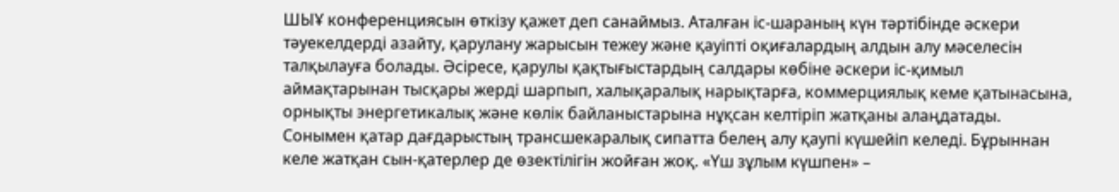ШЫҰ конференциясын өткізу қажет деп санаймыз. Аталған іс-шараның күн тәртібінде әскери тәуекелдерді азайту, қарулану жарысын тежеу және қауіпті оқиғалардың алдын алу мәселесін талқылауға болады. Әсіресе, қарулы қақтығыстардың салдары көбіне әскери іс-қимыл аймақтарынан тысқары жерді шарпып, халықаралық нарықтарға, коммерциялық кеме қатынасына, орнықты энергетикалық және көлік байланыстарына нұқсан келтіріп жатқаны алаңдатады. Сонымен қатар дағдарыстың трансшекаралық сипатта белең алу қаупі күшейіп келеді. Бұрыннан келе жатқан сын-қатерлер де өзектілігін жойған жоқ. «Үш зұлым күшпен» –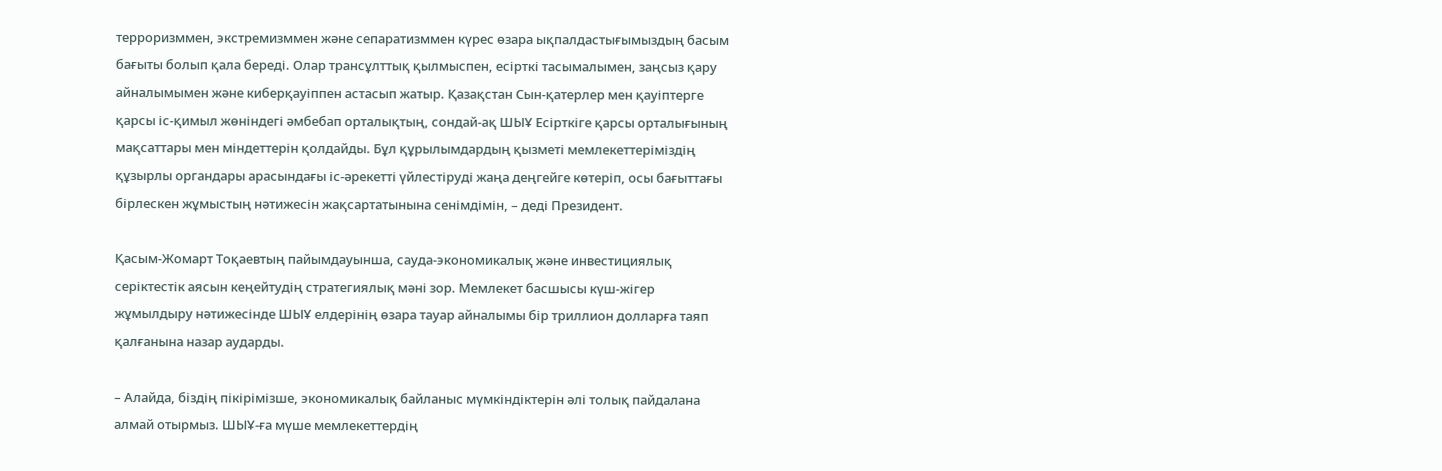терроризммен, экстремизммен және сепаратизммен күрес өзара ықпалдастығымыздың басым бағыты болып қала береді. Олар трансұлттық қылмыспен, есірткі тасымалымен, заңсыз қару айналымымен және киберқауіппен астасып жатыр. Қазақстан Сын-қатерлер мен қауіптерге қарсы іс-қимыл жөніндегі әмбебап орталықтың, сондай-ақ ШЫҰ Есірткіге қарсы орталығының мақсаттары мен міндеттерін қолдайды. Бұл құрылымдардың қызметі мемлекеттеріміздің құзырлы органдары арасындағы іс-әрекетті үйлестіруді жаңа деңгейге көтеріп, осы бағыттағы бірлескен жұмыстың нәтижесін жақсартатынына сенімдімін, – деді Президент.

Қасым-Жомарт Тоқаевтың пайымдауынша, сауда-экономикалық және инвестициялық серіктестік аясын кеңейтудің стратегиялық мәні зор. Мемлекет басшысы күш-жігер жұмылдыру нәтижесінде ШЫҰ елдерінің өзара тауар айналымы бір триллион долларға таяп қалғанына назар аударды.

– Алайда, біздің пікірімізше, экономикалық байланыс мүмкіндіктерін әлі толық пайдалана алмай отырмыз. ШЫҰ-ға мүше мемлекеттердің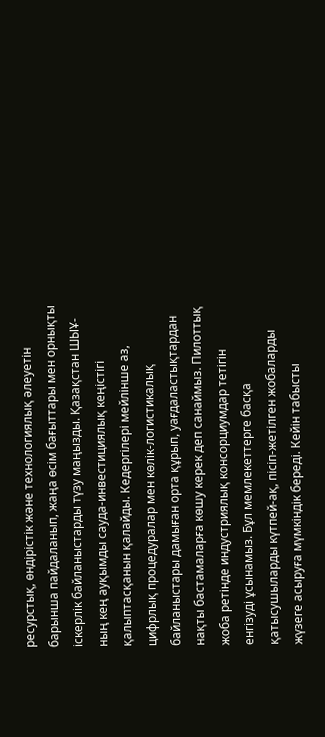ресурстық, өндірістік және технологиялық әлеуетін барынша пайдаланып, жаңа өсім бағыттары мен орнықты іскерлік байланыстарды түзу маңызды. Қазақстан ШЫҰ-ның кең ауқымды сауда-инвестициялық кеңістігі қалыптасқанын қалайды. Кедергілері мейлінше аз, цифрлық процедуралар мен көлік-логистикалық байланыстары дамыған орта құрып, уағдаластықтардан нақты бастамаларға көшу керек деп санаймыз. Пилоттық жоба ретінде индустриялық консорциумдар тетігін енгізуді ұсынамыз. Бұл мемлекеттерге басқа қатысушыларды күтпей-ақ, пісіп-жетілген жобаларды жүзеге асыруға мүмкіндік береді. Кейін табысты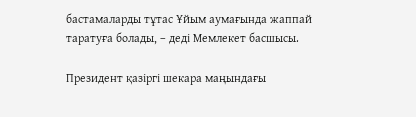бастамаларды тұтас Ұйым аумағында жаппай таратуға болады, – деді Мемлекет басшысы.

Президент қазіргі шекара маңындағы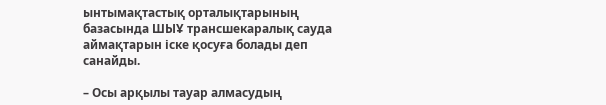ынтымақтастық орталықтарының базасында ШЫҰ трансшекаралық сауда аймақтарын іске қосуға болады деп санайды.

– Осы арқылы тауар алмасудың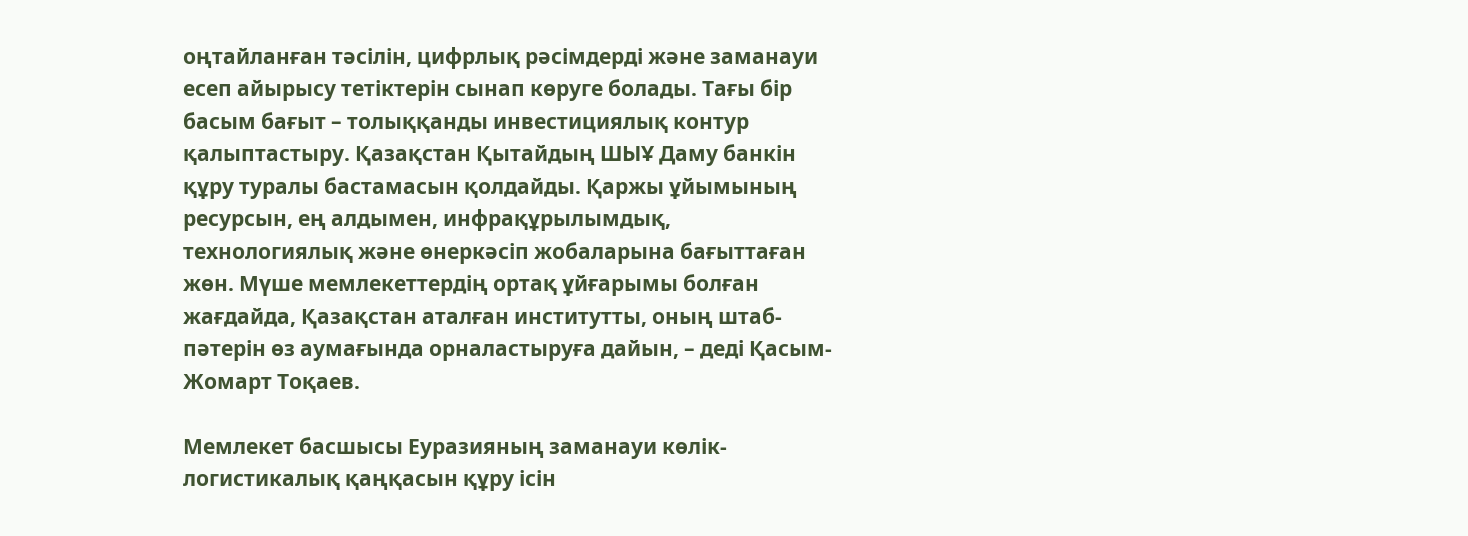оңтайланған тәсілін, цифрлық рәсімдерді және заманауи есеп айырысу тетіктерін сынап көруге болады. Тағы бір басым бағыт – толыққанды инвестициялық контур қалыптастыру. Қазақстан Қытайдың ШЫҰ Даму банкін құру туралы бастамасын қолдайды. Қаржы ұйымының ресурсын, ең алдымен, инфрақұрылымдық, технологиялық және өнеркәсіп жобаларына бағыттаған жөн. Мүше мемлекеттердің ортақ ұйғарымы болған жағдайда, Қазақстан аталған институтты, оның штаб-пәтерін өз аумағында орналастыруға дайын, – деді Қасым-Жомарт Тоқаев.

Мемлекет басшысы Еуразияның заманауи көлік-логистикалық қаңқасын құру ісін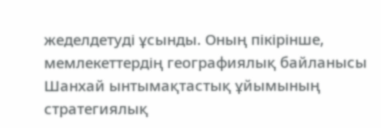жеделдетуді ұсынды. Оның пікірінше, мемлекеттердің географиялық байланысы Шанхай ынтымақтастық ұйымының стратегиялық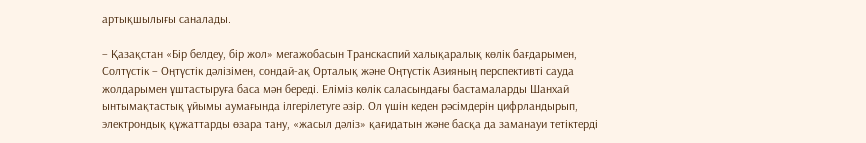артықшылығы саналады.

– Қазақстан «Бір белдеу, бір жол» мегажобасын Транскаспий халықаралық көлік бағдарымен, Солтүстік – Оңтүстік дәлізімен, сондай-ақ Орталық және Оңтүстік Азияның перспективті сауда жолдарымен ұштастыруға баса мән береді. Еліміз көлік саласындағы бастамаларды Шанхай ынтымақтастық ұйымы аумағында ілгерілетуге әзір. Ол үшін кеден рәсімдерін цифрландырып, электрондық құжаттарды өзара тану, «жасыл дәліз» қағидатын және басқа да заманауи тетіктерді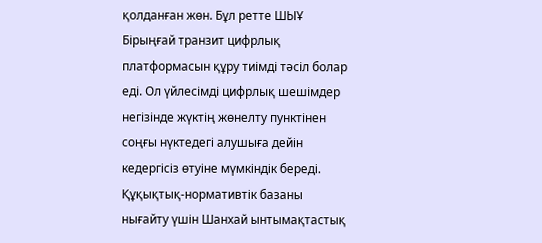қолданған жөн. Бұл ретте ШЫҰ Бірыңғай транзит цифрлық платформасын құру тиімді тәсіл болар еді. Ол үйлесімді цифрлық шешімдер негізінде жүктің жөнелту пунктінен соңғы нүктедегі алушыға дейін кедергісіз өтуіне мүмкіндік береді. Құқықтық-нормативтік базаны нығайту үшін Шанхай ынтымақтастық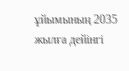ұйымының 2035 жылға дейінгі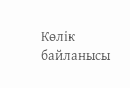Көлік байланысы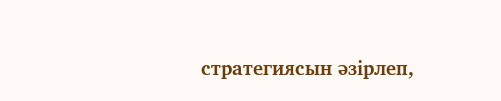стратегиясын әзірлеп,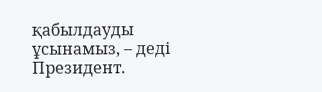қабылдауды ұсынамыз, – деді Президент.